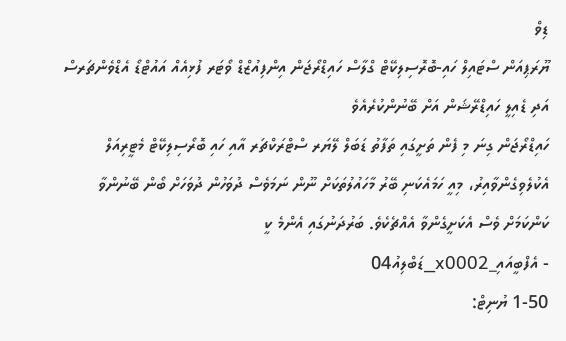ޑިވް
ޔޫރަޕިއަން ސްޓައިލް ހައި-ބޮރޮސިލިކޭޓް ގްލާސް ހައިޑްރޯޖަން އިންފިއުޒްޑް ވޯޓަރ ފުޅިއެއް އައުޓްޑޯ އެޑްވެންޗަރސް އަދި ޑެއިލީ ހައިޑްރޭޝަން އަށް ބޭނުންކުރެއެވެ
ހައިޑްރޯޖަން ގިނަ މި ފެން ތަށީގައި ތަފާތު ޑަބަލް ލޭޔަރ ސްޓްރަކްޗަރ އާއި ހައި ބޮރޯސިލިކޭޓް މެޓީރިއަލް އެކުލެވިގެންވާއިރު، މިއީ ހަމައެކަނި ބޭރު މާހައުލުތަކަށް ނޫން ނަމަވެސް ދުވަހުން ދުވަހަށް ބޯން ބޭނުންވާ ކަންކަމަށް ވެސް އެކަށީގެންވާ އެއްޗެކެވެ. ބަރުދަނުގައި އެންމެ ކީ
- އެފްބީއައި_x0002_ޑަބްލިއު04
1-50 ޔުނިޓް: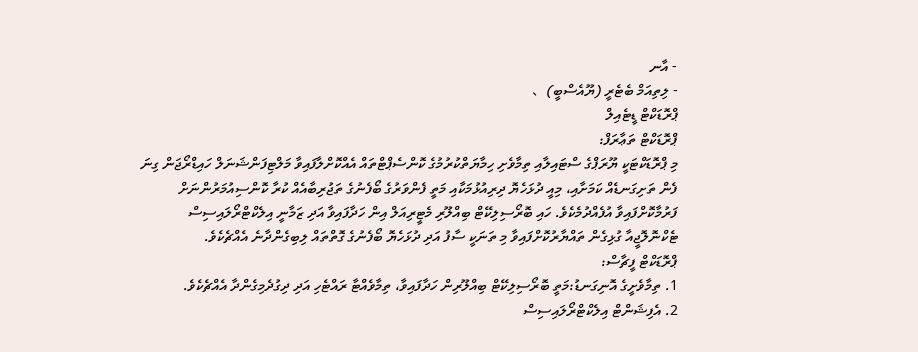- އާނ
- ލިތިއަމް ބެޓެރީ (ޔޫއެސްބީ)、
ޕްރޮޑަކްޓް ޑީޓެއިލް
ޕްރޮޑަކްޓް ތަޢާރަފް:
މި ޕްރޮޑަކްޓަކީ ޔޫރަޕްގެ ސްޓައިލާއި ތިމާވެށި ހިމާޔަތްކުރުމުގެ ކޮންސެޕްޓްތައް އެއްކޮށްލާފައިވާ މަލްޓިފަންޝަނަލް ހައިޑްރޯޖަން ގިނަ ފެން ތަށިގަނޑެއް ކަމަށާއި، މިއީ ދުޅަހެޔޮ ދިރިއުޅުމަކާއި މަތީ ފެންވަރުގެ ބޯފެނުގެ ތަޖުރިބާއެއް ކުރާ ކޮންސިއުމަރުންނަށް ފަރުމާކޮށްފައިވާ އުފެއްދުމެކެވެ. ހައި ބޮރޯސިލިކޭޓް ބިއްލޫރި މެޓީރިއަލް އިން ހަދާފައިވާ އަދި ޒަމާނީ އިލެކްޓްރޯލައިސިސް ޓެކްނޮލޮޖީއާ ގުޅިގެން ތައްޔާރުކޮށްފައިވާ މި ތަނަކީ ސާފު އަދި ދުޅަހެޔޮ ބޯފެނުގެ ގޮތްތައް ލިބިގެންދާނެ އެއްޗެކެވެ.
ޕްރޮޑަކްޓް ފީޗާސް:
1. ތިމާވެށީގެ އޮނިގަނޑު:މަތީ ބޮރޯސިލިކޭޓް ބިއްލޫރިން ހަދާފައިވާ، ތިމާވެއްޓާ ރައްޓެހި އަދި ދިގުދެމިގެންދާ އެއްޗެކެވެ.
2. އެފިޝަންޓް އިލެކްޓްރޯލައިސިސް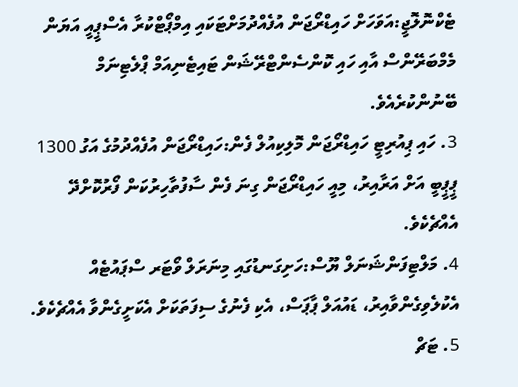ޓެކްނޮލޮޖީ:އަވަހަށް ހައިޑްރޯޖަން އުފެއްދުމަށްޓަކައި އިމްޕޯޓްކުރާ އެސްޕީއީ އަޔަން މެމްބަރޭންސް އާއި ހައި ކޮންސެންޓްރޭޝަން ޓައިޓެނިއަމް ޕްލެޓިނަމް ބޭނުންކުރެއެވެ.
3. ހައި ޕިއުރިޓީ ހައިޑްރޯޖަން މޮލިކިއުލް ފެން:ހައިޑްރޯޖަން އުފެއްދުމުގެ އަގު 1300 ޕީޕީބީ އަށް އަރާއިރު، މިއީ ހައިޑްރޯޖަން ގިނަ ފެން ސާފުތާހިރުކަން ފޯރުކޮށްދޭ އެއްޗެކެވެ.
4. މަލްޓިފަންޝަނަލް ޔޫސް:ހަށިގަނޑުގައި މިނަރަލް ވޯޓަރ ސްޕައުޓެއް އެކުލެވިގެންވާއިރު، ޑައުއަލް ޕާޕަސް، އެކި ފެނުގެ ސިފަތަކަށް އެކަށީގެންވާ އެއްޗެކެވެ.
5. ޓަޗް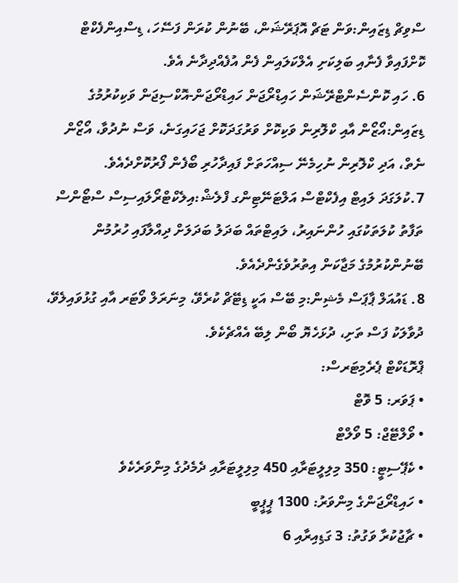ސްވިޗް ޑިޒައިން:ވަން ޓަޗް އޮޕަރޭޝަން، ބޭނުން ކުރަން ފަސޭހަ، ޑިސްއިންފެކްޓް ކޮށްފައިވާ ފެނާއި ބަލިކަށި އެލްކަލައިން ފެން އުފެއްދިދާނެ އެވެ.
6. ހައި ކޮންސެންޓްރޭޝަން ހައިޑްރޯޖަން ހައިޑްރޯޖަން-އޮކްސިޖަން ވަކިކުރުމުގެ ޑިޒައިން:އޯޒޯން އާއި ކްލޮރިން ވަކިކޮށް ވަރުގަދަކޮށް ޖަހައިގަނެ، ވަސް ނުދުވާ، އޯޒޯން ނެތް، އަދި ކްލޮރިން ނުހިމެނޭ ސިއްހަތަށް ފައިދާހުރި ބޯފެން ފޯރުކޮށްދެއެވެ.
7.ކުލަގަދަ ލައިޓް އިފެކްޓްސް އަލްޓަނޭޓިންގ ފްލެޝް:އިލެކްޓްރޯލައިސިސް ސްޓޯންސް ތަފާތު ކުލަތަކުގައި ހުންނައިރު، ލައިޓްތައް ބަދަލު ބަދަލަށް ދިއްލާފައި ހުރުމުން ބޭނުންކުރުމުގެ މަޖާކަން އިތުރުވެގެންދެއެވެ.
8. ޑައުއަލް ޕާޕަސް މެޝިން:މި ބޭސް އަކީ ޑިޓޭޗް ކުރެވޭ، މިނަރަލް ވޯޓަރ އާއި ގުޅުވައިލެވޭ، ދުވާލަކު ފަސް ތަށި، ދުޅަހެޔޮ ބޯން ލިބޭ އެއްޗެކެވެ.
ޕްރޮޑަކްޓް ޕެރެމިޓަރސް:
• ޕަވަރ: 5 ވޮޓް
• ވޯލްޓޭޖް: 5 ވޯލްޓް
• ކެޕޭސިޓީ: 350 މިލިލީޓަރާއި 450 މިލިލީޓަރާއި ދެމެދުގެ މިންވަރެކެވެ
• ހައިޑްރޯޖަންގެ މިންވަރު: 1300 ޕީޕީބީ
• ޗާޖުކުރާ ވަގުތު: 3 ގަޑިއިރާއި 6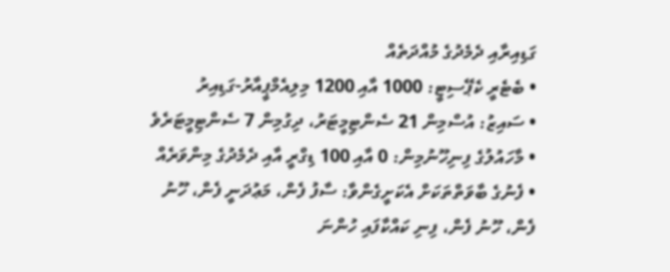ގަޑިއިރާއި ދެމެދުގެ މުއްދަތެއް
• ބެޓެރީ ކެޕޭސިޓީ: 1000 އާއި 1200 މިލިއެމްޕީއާރު-ގަޑިއިރު
• ސައިޒު: އުސްމިން 21 ސެންޓިމީޓަރު، ދިގުމިން 7 ސެންޓިމީޓަރެވެ
• މާހައުލުގެ ފިނިހޫނުމިން: 0 އާއި 100 ޑިގްރީ އާއި ދެމެދުގެ މިންވަރެއް
• ފެނުގެ ބާވަތްތަކަށް އެކަށީގެންވާ: ސާފު ފެން، މަޢުދަނީ ފެން، ހޫނު ފެން، ހޫނު ފެން، ފިނި ކައްކާފައި ހުންނަ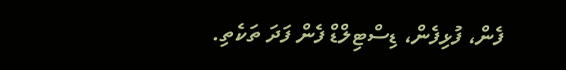ފެން، ފުޅިފެން، ޑިސްޓިލްޑް ފެން ފަދަ ތަކެތި.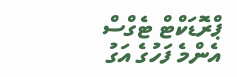ޕްރޮޑަކްޓް ޓެގްސް
އެންމެ ފަހުގެ އަގު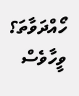ހޯއްދަވާތަ؟ ވީހާވެސް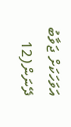އަވަހަކަށް ޖަވާބު ދޭނަން(12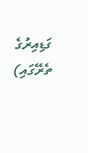ގަޑިއިރުގެ ތެރޭގައި)